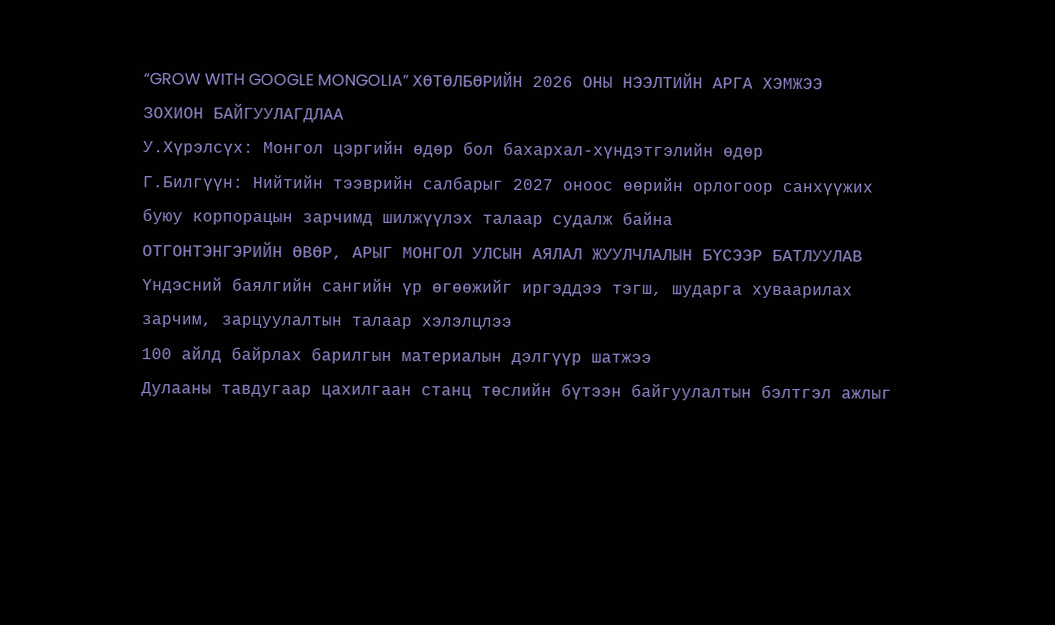“GROW WITH GOOGLE MONGOLIA” ХӨТӨЛБӨРИЙН 2026 ОНЫ НЭЭЛТИЙН АРГА ХЭМЖЭЭ ЗОХИОН БАЙГУУЛАГДЛАА
У.Хүрэлсүх: Монгол цэргийн өдөр бол бахархал-хүндэтгэлийн өдөр
Г.Билгүүн: Нийтийн тээврийн салбарыг 2027 оноос өөрийн орлогоор санхүүжих буюу корпорацын зарчимд шилжүүлэх талаар судалж байна
ОТГОНТЭНГЭРИЙН ӨВӨР, АРЫГ МОНГОЛ УЛСЫН АЯЛАЛ ЖУУЛЧЛАЛЫН БҮСЭЭР БАТЛУУЛАВ
Үндэсний баялгийн сангийн үр өгөөжийг иргэддээ тэгш, шударга хуваарилах зарчим, зарцуулалтын талаар хэлэлцлээ
100 айлд байрлах барилгын материалын дэлгүүр шатжээ
Дулааны тавдугаар цахилгаан станц төслийн бүтээн байгуулалтын бэлтгэл ажлыг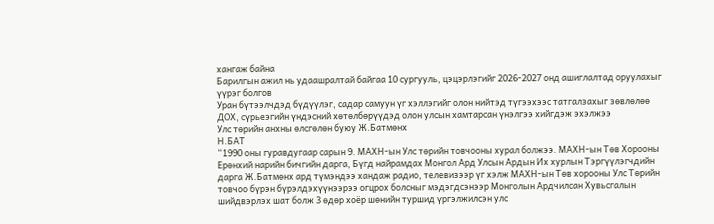хангаж байна
Барилгын ажил нь удаашралтай байгаа 10 сургууль, цэцэрлэгийг 2026-2027 онд ашиглалтад оруулахыг үүрэг болгов
Уран бүтээлчдэд бүдүүлэг, садар самуун үг хэллэгийг олон нийтэд түгээхээс татгалзахыг зөвлөлөө
ДОХ, сүрьеэгийн үндэсний хөтөлбөрүүдэд олон улсын хамтарсан үнэлгээ хийгдэж эхэлжээ
Улс төрийн анхны өлсгөлөн буюу Ж.Батмөнх
Н.БАТ
“1990 оны гуравдугаар сарын 9. МАХН-ын Улс төрийн товчооны хурал болжээ. МАХН-ын Төв Хорооны Ерөнхий нарийн бичгийн дарга, Бүгд найрамдах Монгол Ард Улсын Ардын Их хурлын Тэргүүлэгчдийн дарга Ж.Батмөнх ард түмэндээ хандаж радио, телевизээр үг хэлж МАХН-ын Төв хорооны Улс Төрийн товчоо бүрэн бүрэлдэхүүнээрээ огцрох болсныг мэдэгдсэнээр Монголын Ардчилсан Хувьсгалын шийдвэрлэх шат болж 3 өдөр хоёр шөнийн туршид үргэлжилсэн улс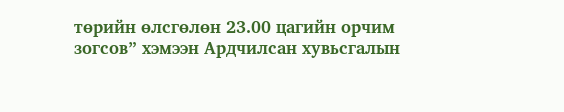төрийн өлсгөлөн 23.00 цагийн орчим зогсов” хэмээн Ардчилсан хувьсгалын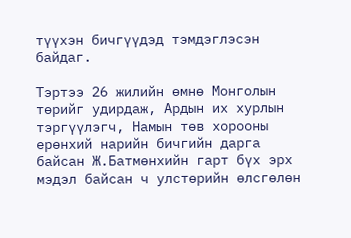түүхэн бичгүүдэд тэмдэглэсэн байдаг.

Тэртээ 26 жилийн өмнө Монголын төрийг удирдаж, Ардын их хурлын тэргүүлэгч, Намын төв хорооны ерөнхий нарийн бичгийн дарга байсан Ж.Батмөнхийн гарт бүх эрх мэдэл байсан ч улстөрийн өлсгөлөн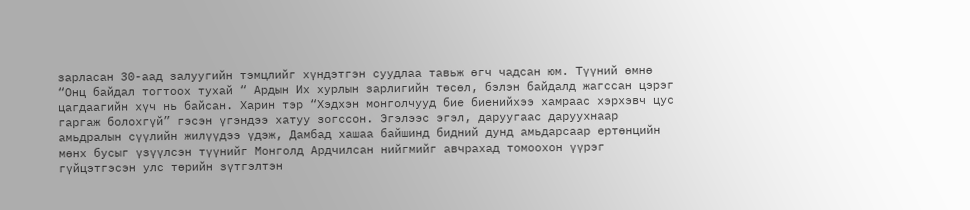зарласан 30-аад залуугийн тэмцлийг хүндэтгэн суудлаа тавьж өгч чадсан юм. Түүний өмнө “Онц байдал тогтоох тухай “ Ардын Их хурлын зарлигийн төсөл, бэлэн байдалд жагссан цэрэг цагдаагийн хүч нь байсан. Харин тэр “Хэдхэн монголчууд бие биенийхээ хамраас хэрхэвч цус гаргаж болохгүй” гэсэн үгэндээ хатуу зогссон. Эгэлээс эгэл, даруугаас даруухнаар амьдралын сүүлийн жилүүдээ үдэж, Дамбад хашаа байшинд бидний дунд амьдарсаар ертөнцийн мөнх бусыг үзүүлсэн түүнийг Монголд Ардчилсан нийгмийг авчрахад томоохон үүрэг гүйцэтгэсэн улс төрийн зүтгэлтэн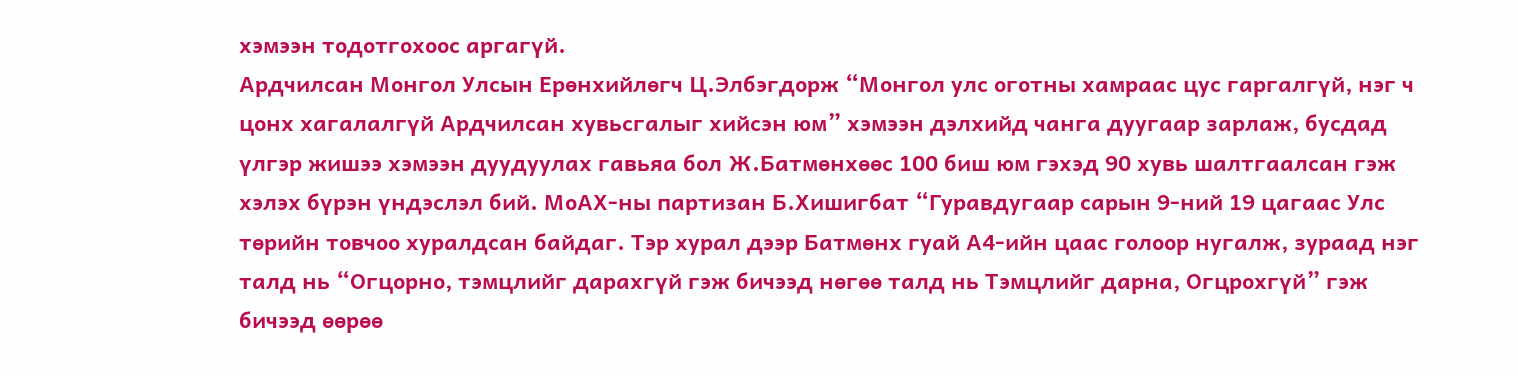хэмээн тодотгохоос аргагүй.
Ардчилсан Монгол Улсын Ерөнхийлөгч Ц.Элбэгдорж “Монгол улс оготны хамраас цус гаргалгүй, нэг ч цонх хагалалгүй Ардчилсан хувьсгалыг хийсэн юм” хэмээн дэлхийд чанга дуугаар зарлаж, бусдад үлгэр жишээ хэмээн дуудуулах гавьяа бол Ж.Батмөнхөөс 100 биш юм гэхэд 90 хувь шалтгаалсан гэж хэлэх бүрэн үндэслэл бий. МоАХ-ны партизан Б.Хишигбат “Гуравдугаар сарын 9-ний 19 цагаас Улс төрийн товчоо хуралдсан байдаг. Тэр хурал дээр Батмөнх гуай А4-ийн цаас голоор нугалж, зураад нэг талд нь “Огцорно, тэмцлийг дарахгүй гэж бичээд нөгөө талд нь Тэмцлийг дарна, Огцрохгүй” гэж бичээд өөрөө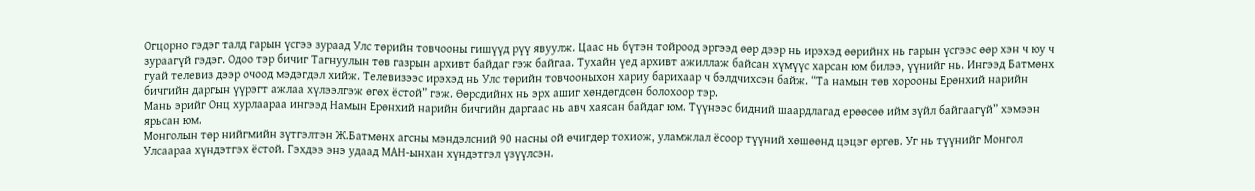Огцорно гэдэг талд гарын үсгээ зураад Улс төрийн товчооны гишүүд рүү явуулж. Цаас нь бүтэн тойроод эргээд өөр дээр нь ирэхэд өөрийнх нь гарын үсгээс өөр хэн ч юу ч зураагүй гэдэг. Одоо тэр бичиг Тагнуулын төв газрын архивт байдаг гэж байгаа. Тухайн үед архивт ажиллаж байсан хүмүүс харсан юм билээ, үүнийг нь. Ингээд Батмөнх гуай телевиз дээр очоод мэдэгдэл хийж. Телевизээс ирэхэд нь Улс төрийн товчооныхон хариу барихаар ч бэлдчихсэн байж. “Та намын төв хорооны Ерөнхий нарийн бичгийн даргын үүрэгт ажлаа хүлээлгэж өгөх ёстой” гэж. Өөрсдийнх нь эрх ашиг хөндөгдсөн болохоор тэр.
Мань эрийг Онц хурлаараа ингээд Намын Ерөнхий нарийн бичгийн даргаас нь авч хаясан байдаг юм. Түүнээс бидний шаардлагад ерөөсөө ийм зүйл байгаагүй” хэмээн ярьсан юм.
Монголын төр нийгмийн зүтгэлтэн Ж.Батмөнх агсны мэндэлсний 90 насны ой өчигдөр тохиож, уламжлал ёсоор түүний хөшөөнд цэцэг өргөв. Уг нь түүнийг Монгол Улсаараа хүндэтгэх ёстой. Гэхдээ энэ удаад МАН-ынхан хүндэтгэл үзүүлсэн.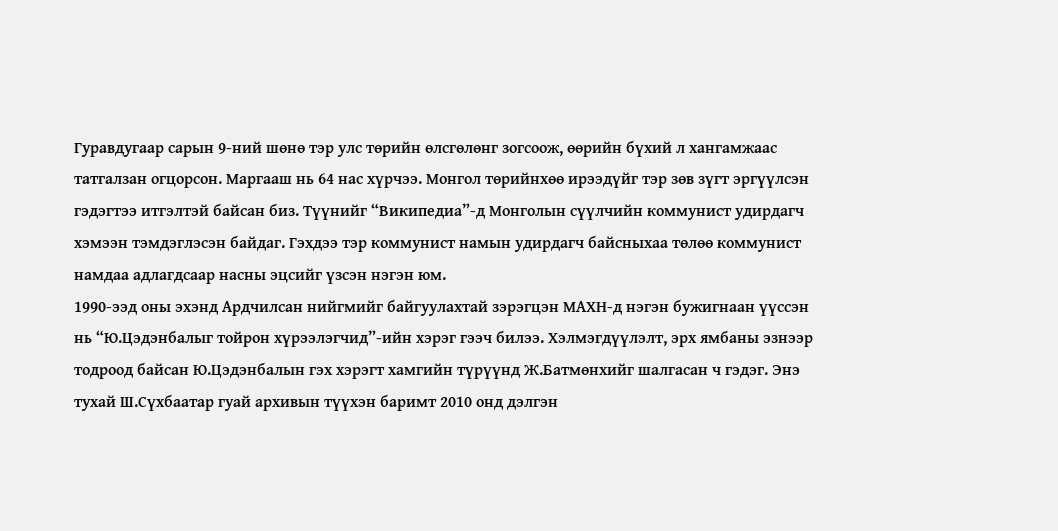Гуравдугаар сарын 9-ний шөнө тэр улс төрийн өлсгөлөнг зогсоож, өөрийн бүхий л хангамжаас татгалзан огцорсон. Маргааш нь 64 нас хүрчээ. Монгол төрийнхөө ирээдүйг тэр зөв зүгт эргүүлсэн гэдэгтээ итгэлтэй байсан биз. Түүнийг “Википедиа”-д Монголын сүүлчийн коммунист удирдагч хэмээн тэмдэглэсэн байдаг. Гэхдээ тэр коммунист намын удирдагч байсныхаа төлөө коммунист намдаа адлагдсаар насны эцсийг үзсэн нэгэн юм.
1990-ээд оны эхэнд Ардчилсан нийгмийг байгуулахтай зэрэгцэн МАХН-д нэгэн бужигнаан үүссэн нь “Ю.Цэдэнбалыг тойрон хүрээлэгчид”-ийн хэрэг гээч билээ. Хэлмэгдүүлэлт, эрх ямбаны эзнээр тодроод байсан Ю.Цэдэнбалын гэх хэрэгт хамгийн түрүүнд Ж.Батмөнхийг шалгасан ч гэдэг. Энэ тухай Ш.Сүхбаатар гуай архивын түүхэн баримт 2010 онд дэлгэн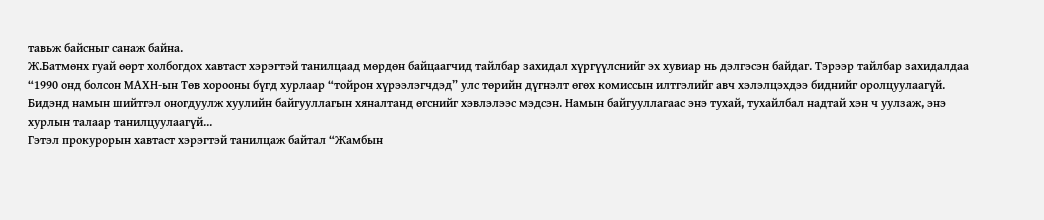тавьж байсныг санаж байна.
Ж.Батмөнх гуай өөрт холбогдох хавтаст хэрэгтэй танилцаад мөрдөн байцаагчид тайлбар захидал хүргүүлснийг эх хувиар нь дэлгэсэн байдаг. Тэрээр тайлбар захидалдаа “1990 онд болсон МАХН-ын Төв хорооны бүгд хурлаар “тойрон хүрээлэгчдэд” улс төрийн дүгнэлт өгөх комиссын илтгэлийг авч хэлэлцэхдээ биднийг оролцуулаагүй. Бидэнд намын шийтгэл оногдуулж хуулийн байгууллагын хяналтанд өгснийг хэвлэлээс мэдсэн. Намын байгууллагаас энэ тухай, тухайлбал надтай хэн ч уулзаж, энэ хурлын талаар танилцуулаагүй...
Гэтэл прокурорын хавтаст хэрэгтэй танилцаж байтал “Жамбын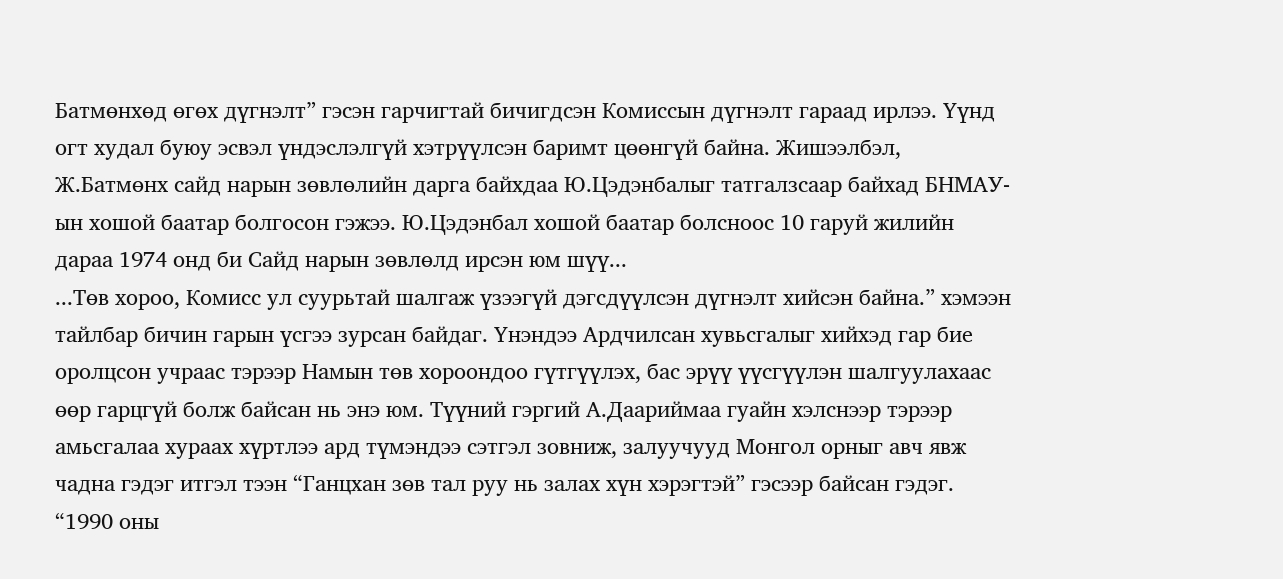Батмөнхөд өгөх дүгнэлт” гэсэн гарчигтай бичигдсэн Комиссын дүгнэлт гараад ирлээ. Үүнд огт худал буюу эсвэл үндэслэлгүй хэтрүүлсэн баримт цөөнгүй байна. Жишээлбэл, Ж.Батмөнх сайд нарын зөвлөлийн дарга байхдаа Ю.Цэдэнбалыг татгалзсаар байхад БНМАУ-ын хошой баатар болгосон гэжээ. Ю.Цэдэнбал хошой баатар болсноос 10 гаруй жилийн дараа 1974 онд би Сайд нарын зөвлөлд ирсэн юм шүү...
...Төв хороо, Комисс ул суурьтай шалгаж үзээгүй дэгсдүүлсэн дүгнэлт хийсэн байна.” хэмээн тайлбар бичин гарын үсгээ зурсан байдаг. Үнэндээ Ардчилсан хувьсгалыг хийхэд гар бие оролцсон учраас тэрээр Намын төв хороондоо гүтгүүлэх, бас эрүү үүсгүүлэн шалгуулахаас өөр гарцгүй болж байсан нь энэ юм. Түүний гэргий А.Даариймаа гуайн хэлснээр тэрээр амьсгалаа хураах хүртлээ ард түмэндээ сэтгэл зовниж, залуучууд Монгол орныг авч явж чадна гэдэг итгэл тээн “Ганцхан зөв тал руу нь залах хүн хэрэгтэй” гэсээр байсан гэдэг.
“1990 оны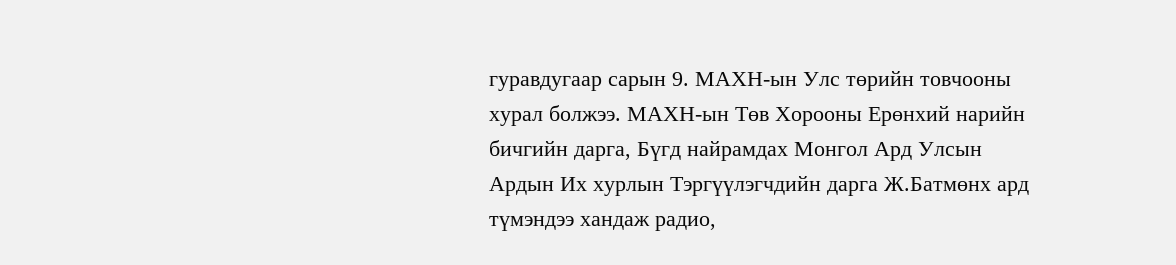гуравдугаар сарын 9. МАХН-ын Улс төрийн товчооны хурал болжээ. МАХН-ын Төв Хорооны Ерөнхий нарийн бичгийн дарга, Бүгд найрамдах Монгол Ард Улсын Ардын Их хурлын Тэргүүлэгчдийн дарга Ж.Батмөнх ард түмэндээ хандаж радио,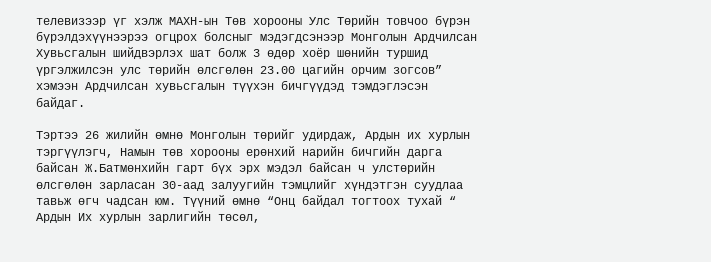телевизээр үг хэлж МАХН-ын Төв хорооны Улс Төрийн товчоо бүрэн бүрэлдэхүүнээрээ огцрох болсныг мэдэгдсэнээр Монголын Ардчилсан Хувьсгалын шийдвэрлэх шат болж 3 өдөр хоёр шөнийн туршид үргэлжилсэн улс төрийн өлсгөлөн 23.00 цагийн орчим зогсов” хэмээн Ардчилсан хувьсгалын түүхэн бичгүүдэд тэмдэглэсэн байдаг.

Тэртээ 26 жилийн өмнө Монголын төрийг удирдаж, Ардын их хурлын тэргүүлэгч, Намын төв хорооны ерөнхий нарийн бичгийн дарга байсан Ж.Батмөнхийн гарт бүх эрх мэдэл байсан ч улстөрийн өлсгөлөн зарласан 30-аад залуугийн тэмцлийг хүндэтгэн суудлаа тавьж өгч чадсан юм. Түүний өмнө “Онц байдал тогтоох тухай “ Ардын Их хурлын зарлигийн төсөл,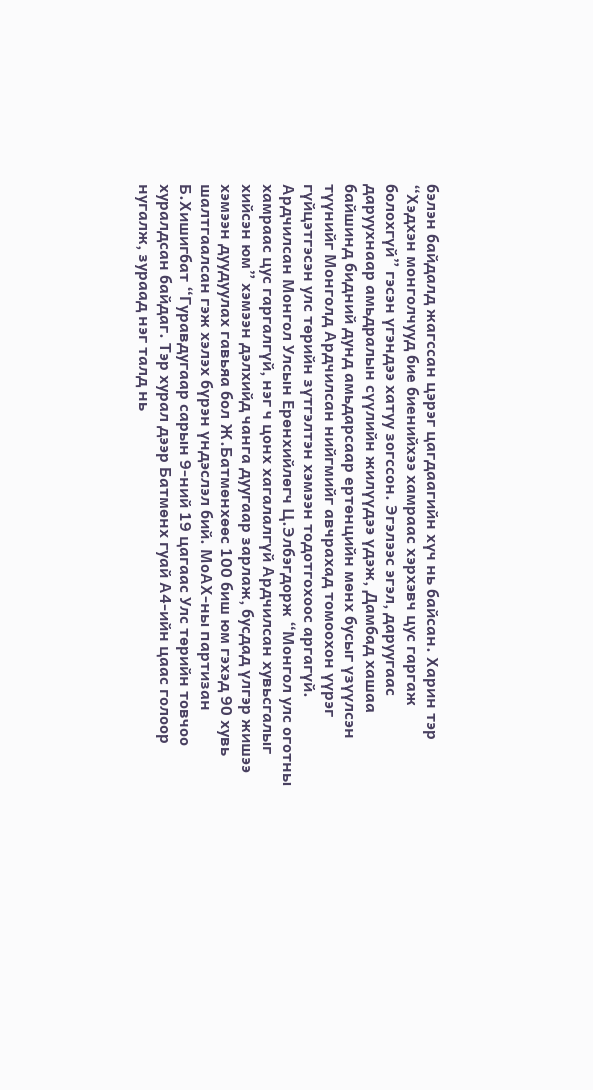бэлэн байдалд жагссан цэрэг цагдаагийн хүч нь байсан. Харин тэр “Хэдхэн монголчууд бие биенийхээ хамраас хэрхэвч цус гаргаж болохгүй” гэсэн үгэндээ хатуу зогссон. Эгэлээс эгэл, даруугаас даруухнаар амьдралын сүүлийн жилүүдээ үдэж, Дамбад хашаа байшинд бидний дунд амьдарсаар ертөнцийн мөнх бусыг үзүүлсэн түүнийг Монголд Ардчилсан нийгмийг авчрахад томоохон үүрэг гүйцэтгэсэн улс төрийн зүтгэлтэн хэмээн тодотгохоос аргагүй.
Ардчилсан Монгол Улсын Ерөнхийлөгч Ц.Элбэгдорж “Монгол улс оготны хамраас цус гаргалгүй, нэг ч цонх хагалалгүй Ардчилсан хувьсгалыг хийсэн юм” хэмээн дэлхийд чанга дуугаар зарлаж, бусдад үлгэр жишээ хэмээн дуудуулах гавьяа бол Ж.Батмөнхөөс 100 биш юм гэхэд 90 хувь шалтгаалсан гэж хэлэх бүрэн үндэслэл бий. МоАХ-ны партизан Б.Хишигбат “Гуравдугаар сарын 9-ний 19 цагаас Улс төрийн товчоо хуралдсан байдаг. Тэр хурал дээр Батмөнх гуай А4-ийн цаас голоор нугалж, зураад нэг талд нь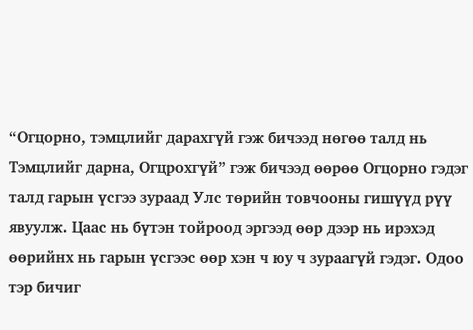“Огцорно, тэмцлийг дарахгүй гэж бичээд нөгөө талд нь Тэмцлийг дарна, Огцрохгүй” гэж бичээд өөрөө Огцорно гэдэг талд гарын үсгээ зураад Улс төрийн товчооны гишүүд рүү явуулж. Цаас нь бүтэн тойроод эргээд өөр дээр нь ирэхэд өөрийнх нь гарын үсгээс өөр хэн ч юу ч зураагүй гэдэг. Одоо тэр бичиг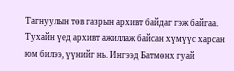Тагнуулын төв газрын архивт байдаг гэж байгаа. Тухайн үед архивт ажиллаж байсан хүмүүс харсан юм билээ, үүнийг нь. Ингээд Батмөнх гуай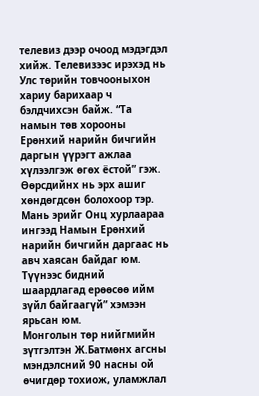телевиз дээр очоод мэдэгдэл хийж. Телевизээс ирэхэд нь Улс төрийн товчооныхон хариу барихаар ч бэлдчихсэн байж. “Та намын төв хорооны Ерөнхий нарийн бичгийн даргын үүрэгт ажлаа хүлээлгэж өгөх ёстой” гэж. Өөрсдийнх нь эрх ашиг хөндөгдсөн болохоор тэр.
Мань эрийг Онц хурлаараа ингээд Намын Ерөнхий нарийн бичгийн даргаас нь авч хаясан байдаг юм. Түүнээс бидний шаардлагад ерөөсөө ийм зүйл байгаагүй” хэмээн ярьсан юм.
Монголын төр нийгмийн зүтгэлтэн Ж.Батмөнх агсны мэндэлсний 90 насны ой өчигдөр тохиож, уламжлал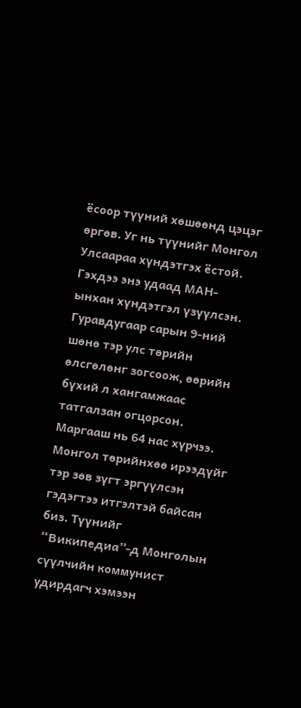ёсоор түүний хөшөөнд цэцэг өргөв. Уг нь түүнийг Монгол Улсаараа хүндэтгэх ёстой. Гэхдээ энэ удаад МАН-ынхан хүндэтгэл үзүүлсэн.
Гуравдугаар сарын 9-ний шөнө тэр улс төрийн өлсгөлөнг зогсоож, өөрийн бүхий л хангамжаас татгалзан огцорсон. Маргааш нь 64 нас хүрчээ. Монгол төрийнхөө ирээдүйг тэр зөв зүгт эргүүлсэн гэдэгтээ итгэлтэй байсан биз. Түүнийг “Википедиа”-д Монголын сүүлчийн коммунист удирдагч хэмээн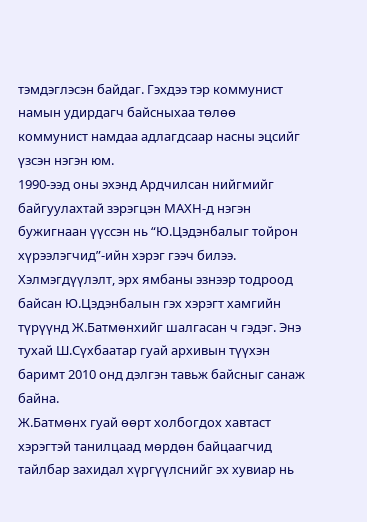тэмдэглэсэн байдаг. Гэхдээ тэр коммунист намын удирдагч байсныхаа төлөө коммунист намдаа адлагдсаар насны эцсийг үзсэн нэгэн юм.
1990-ээд оны эхэнд Ардчилсан нийгмийг байгуулахтай зэрэгцэн МАХН-д нэгэн бужигнаан үүссэн нь “Ю.Цэдэнбалыг тойрон хүрээлэгчид”-ийн хэрэг гээч билээ. Хэлмэгдүүлэлт, эрх ямбаны эзнээр тодроод байсан Ю.Цэдэнбалын гэх хэрэгт хамгийн түрүүнд Ж.Батмөнхийг шалгасан ч гэдэг. Энэ тухай Ш.Сүхбаатар гуай архивын түүхэн баримт 2010 онд дэлгэн тавьж байсныг санаж байна.
Ж.Батмөнх гуай өөрт холбогдох хавтаст хэрэгтэй танилцаад мөрдөн байцаагчид тайлбар захидал хүргүүлснийг эх хувиар нь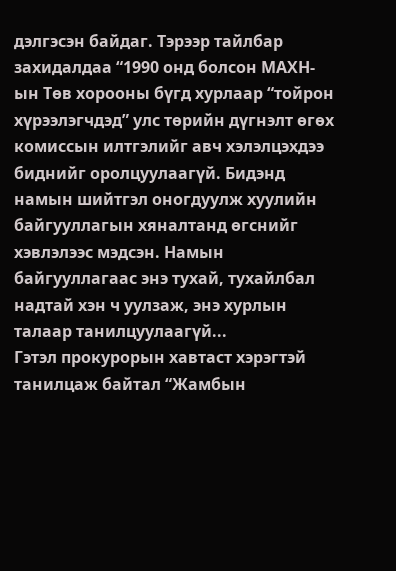дэлгэсэн байдаг. Тэрээр тайлбар захидалдаа “1990 онд болсон МАХН-ын Төв хорооны бүгд хурлаар “тойрон хүрээлэгчдэд” улс төрийн дүгнэлт өгөх комиссын илтгэлийг авч хэлэлцэхдээ биднийг оролцуулаагүй. Бидэнд намын шийтгэл оногдуулж хуулийн байгууллагын хяналтанд өгснийг хэвлэлээс мэдсэн. Намын байгууллагаас энэ тухай, тухайлбал надтай хэн ч уулзаж, энэ хурлын талаар танилцуулаагүй...
Гэтэл прокурорын хавтаст хэрэгтэй танилцаж байтал “Жамбын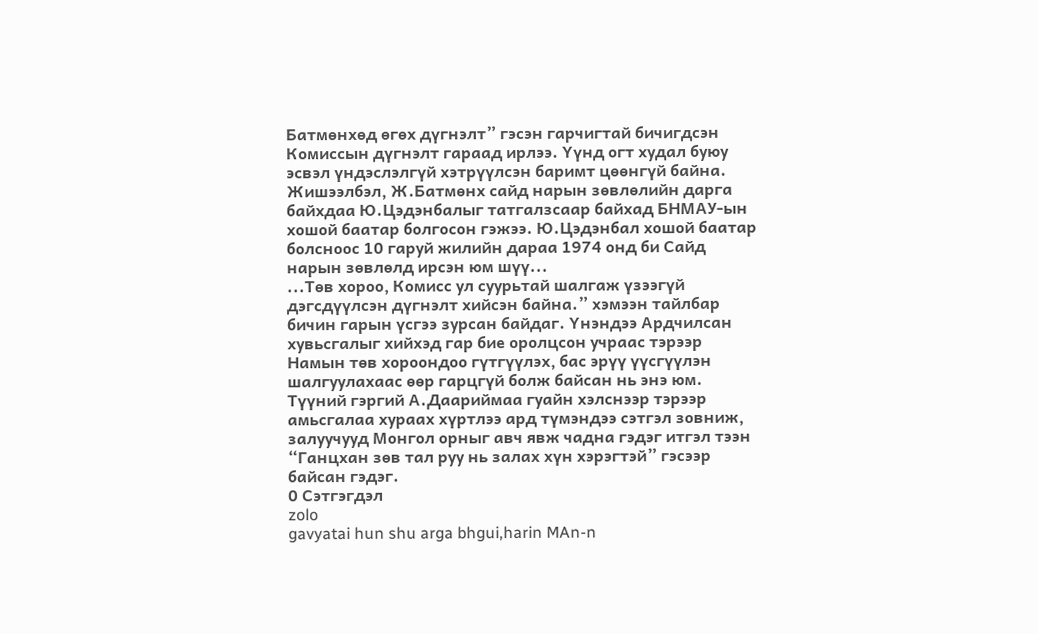Батмөнхөд өгөх дүгнэлт” гэсэн гарчигтай бичигдсэн Комиссын дүгнэлт гараад ирлээ. Үүнд огт худал буюу эсвэл үндэслэлгүй хэтрүүлсэн баримт цөөнгүй байна. Жишээлбэл, Ж.Батмөнх сайд нарын зөвлөлийн дарга байхдаа Ю.Цэдэнбалыг татгалзсаар байхад БНМАУ-ын хошой баатар болгосон гэжээ. Ю.Цэдэнбал хошой баатар болсноос 10 гаруй жилийн дараа 1974 онд би Сайд нарын зөвлөлд ирсэн юм шүү...
...Төв хороо, Комисс ул суурьтай шалгаж үзээгүй дэгсдүүлсэн дүгнэлт хийсэн байна.” хэмээн тайлбар бичин гарын үсгээ зурсан байдаг. Үнэндээ Ардчилсан хувьсгалыг хийхэд гар бие оролцсон учраас тэрээр Намын төв хороондоо гүтгүүлэх, бас эрүү үүсгүүлэн шалгуулахаас өөр гарцгүй болж байсан нь энэ юм. Түүний гэргий А.Даариймаа гуайн хэлснээр тэрээр амьсгалаа хураах хүртлээ ард түмэндээ сэтгэл зовниж, залуучууд Монгол орныг авч явж чадна гэдэг итгэл тээн “Ганцхан зөв тал руу нь залах хүн хэрэгтэй” гэсээр байсан гэдэг.
0 Сэтгэгдэл
zolo
gavyatai hun shu arga bhgui,harin MAn-n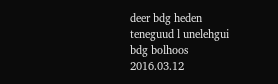deer bdg heden teneguud l unelehgui bdg bolhoos
2016.03.12